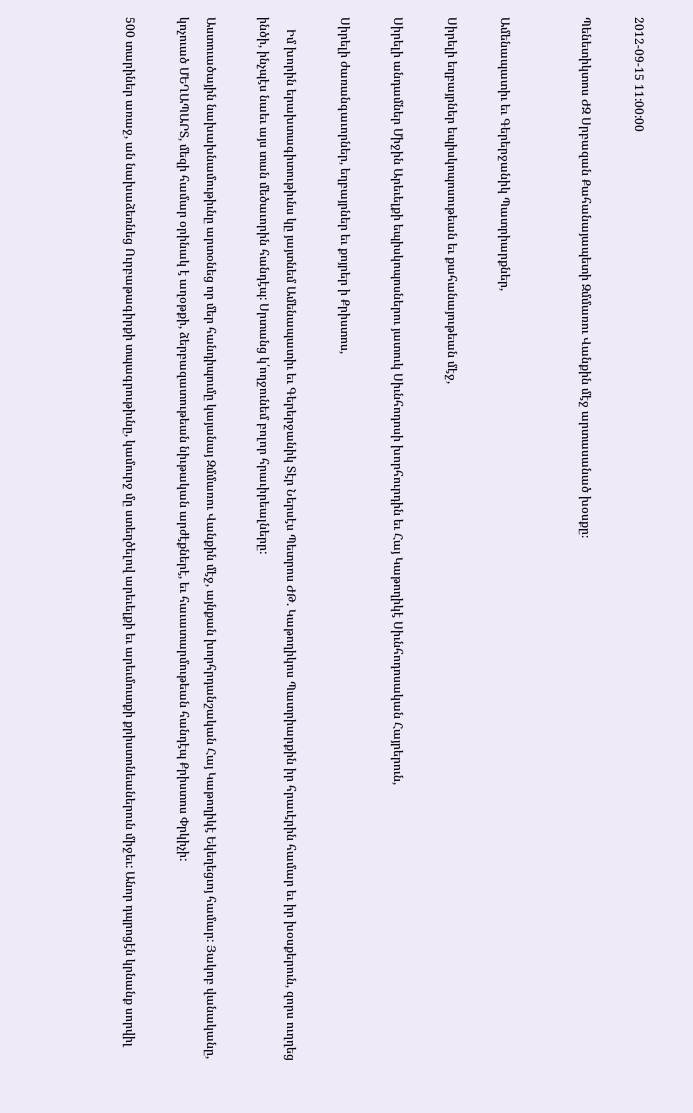2012-09-15 11:00:00

Պենետիկտոս ԺԶ Սրբազան Քահանայապետի Զմմառու Վանքին մէջ արտասանած խօսքը։


Ամենապատիւ եւ Գերերջանիկ Պատրիարքներ,

Սիրելի եղբայրներ եպիսկոպոսութեան եւ քահանայութեան մէջ,

Սիրելի անդամներ Միջին Արեւելքի եպիսկոպոսներու յատուկ Սիւնհոդոսի խորհուրդին եւ Հայ Կաթողիկէ Սիւնհոդոսական Հայրերուն,

Սիրելի ժառանգաւորներ, եղբայրներ եւ քոյրեր ի Քրիստոս,

    Իմ խորին երախտագիտութիւնս կը յայտնեմ Ամենապատիւ եւ Գերերջանիկ Տէր Ներսէս Պետրոս ԺԹ. Կաթողիկոս Պատրիարքին իր հրաւէրին համար եւ իր խօսքերուն, զորս ուղղեց ինծի, ինչպէս նաեւ այս տան մեծաւորին հանդէպ: Սրտանց կ՛ողջունեմ բոլոր հրաւիրեալները:

Աստուածային նախախնամութիւնը արտօնեց որ մեր հանդիպումը կայանայ Զմմառու Վանքին մէջ, այնքան խորհրդանշական Հայ Կաթողիկէ Եկեղեցւոյ համար: Յակոբ վանականը, կոչուած ՄԵՂԱՊԱՐՏ, մեզի համար օրինակ է աղօթքի, ձերբազատութեան նիւթական արժէքներէ, եւ հաւատարմութեան հանդէպ Քրիստոս Փրկիչի:

500 տարիներ առաջ, ան նախաձեռնեց Ուրբաթագիրքի տպագրութիւնը, կամուրջ մը ստեղծելով արեւելքի եւ արեւմուտքի քրիստոնեաներուն միջեւ: Անոր դպրոցէն կրնանք սորվիլ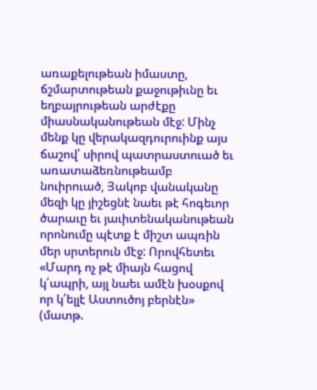առաքելութեան իմաստը, ճշմարտութեան քաջութիւնը եւ եղբայրութեան արժէքը միասնականութեան մէջ: Մինչ մենք կը վերակազդուրուինք այս ճաշով՝ սիրով պատրաստուած եւ առատաձեռնութեամբ նուիրուած, Յակոբ վանականը մեզի կը յիշեցնէ նաեւ թէ հոգեւոր ծարաւը եւ յաւիտենականութեան որոնումը պէտք է միշտ ապռին մեր սրտերուն մէջ: Որովհետեւ «Մարդ ոչ թէ միայն հացով կ՛ապրի, այլ նաեւ ամէն խօսքով որ կ՛ելլէ Աստուծոյ բերնէն» (մատթ.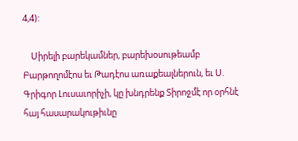4,4):

    Սիրելի բարեկամներ, բարեխօսութեամբ Բարթողոմէոս եւ Թադէոս առաքեալներուն, եւ Ս. Գրիգոր Լուսաւորիչի, կը խնդրենք Տիրոջմէ որ օրհնէ հայ հասարակութիւնը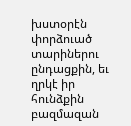խստօրէն փորձուած տարիներու ընդացքին, եւ ղրկէ իր հունձքին բազմազան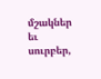մշակներ եւ սուրբեր,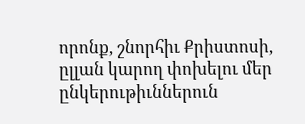որոնք, շնորհիւ Քրիստոսի, ըլլան կարող փոխելու մեր ընկերութիւններուն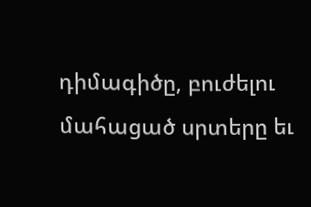դիմագիծը, բուժելու մահացած սրտերը եւ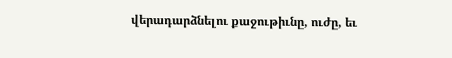վերադարձնելու քաջութիւնը, ուժը, եւ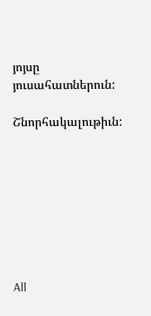յոյսը յուսահատներուն:

Շնորհակալութիւն:








All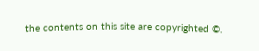the contents on this site are copyrighted ©.